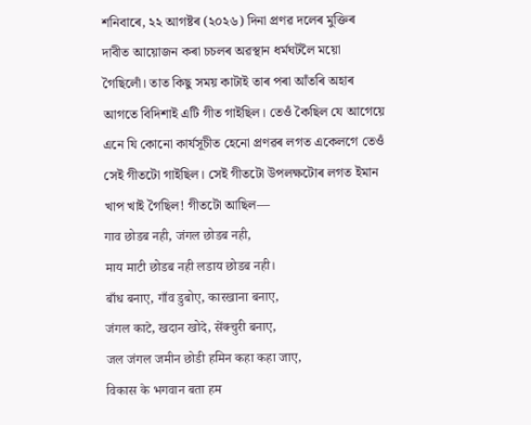শনিবাৰে, ২২ আগষ্টৰ (২০২৬) দিনা প্ৰণৱ দলেৰ মুক্তিৰ দাবীত আয়োজন কৰা চচলৰ অৱস্থান ধৰ্মঘটলৈ ময়ো গৈছিলোঁ। তাত কিছু সময় কাটাই তাৰ পৰা আঁতৰি অহাৰ আগতে বিদিশাই এটি গীত গাইছিল। তেওঁ কৈছিল যে আগেয়ে এনে যি কোনো কাৰ্যসূচীত হেনো প্ৰণৱৰ লগত একেলগে তেওঁ সেই গীতটো গাইছিল। সেই গীতটো উপলক্ষটোৰ লগত ইমান খাপ খাই গৈছিল! গীতটো আছিল—
गाव छोडब नही, जंगल छोडब नही,
माय माटी छोडब नही लडाय छोडब नही।
बाँध बनाए, गाँव डुबोए, कारखाना बनाए,
जंगल काटे, खदान खोदे, सेंक्चुरी बनाए,
जल जंगल जमीन छोडी हमिन कहा कहा जाए,
विकास के भगवान बता हम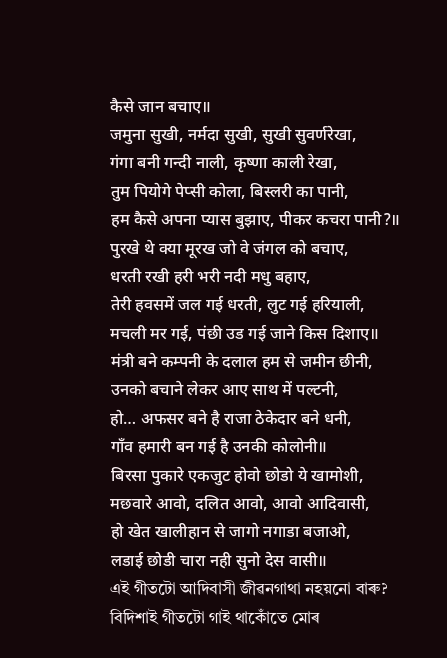कैसे जान बचाए॥
जमुना सुखी, नर्मदा सुखी, सुखी सुवर्णरेखा,
गंगा बनी गन्दी नाली, कृष्णा काली रेखा,
तुम पियोगे पेप्सी कोला, बिस्लरी का पानी,
हम कैसे अपना प्यास बुझाए, पीकर कचरा पानी?॥
पुरखे थे क्या मूरख जो वे जंगल को बचाए,
धरती रखी हरी भरी नदी मधु बहाए,
तेरी हवसमें जल गई धरती, लुट गई हरियाली,
मचली मर गई, पंछी उड गई जाने किस दिशाए॥
मंत्री बने कम्पनी के दलाल हम से जमीन छीनी,
उनको बचाने लेकर आए साथ में पल्टनी,
हो… अफसर बने है राजा ठेकेदार बने धनी,
गाँव हमारी बन गई है उनकी कोलोनी॥
बिरसा पुकारे एकजुट होवो छोडो ये खामोशी,
मछवारे आवो, दलित आवो, आवो आदिवासी,
हो खेत खालीहान से जागो नगाडा बजाओ,
लडाई छोडी चारा नही सुनो देस वासी॥
এই গীতটো আদিবাসী জীৱনগাথা নহয়নো বাৰু? বিদিশাই গীতটো গাই থাকোঁতে মোৰ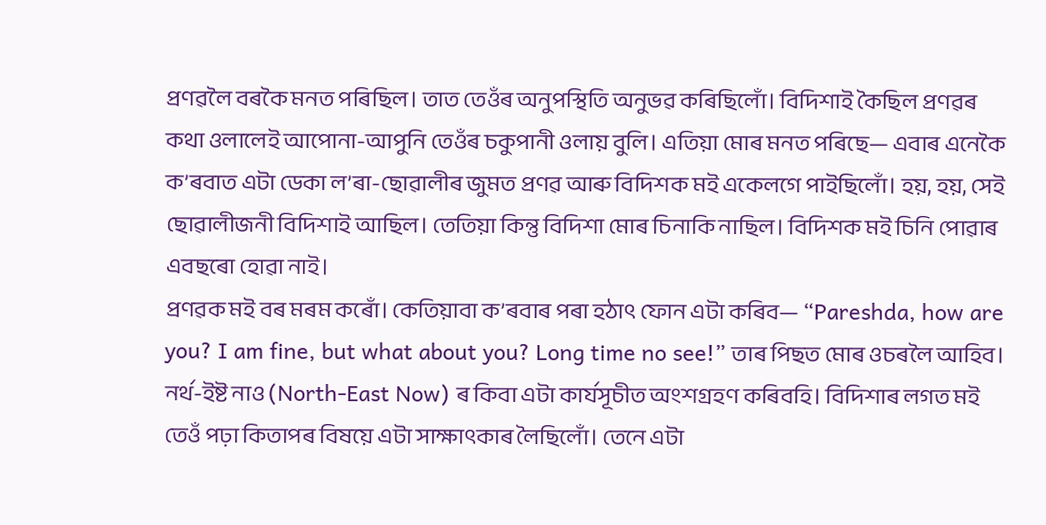প্ৰণৱলৈ বৰকৈ মনত পৰিছিল। তাত তেওঁৰ অনুপস্থিতি অনুভৱ কৰিছিলোঁ। বিদিশাই কৈছিল প্ৰণৱৰ কথা ওলালেই আপোনা-আপুনি তেওঁৰ চকুপানী ওলায় বুলি। এতিয়া মোৰ মনত পৰিছে— এবাৰ এনেকৈ ক’ৰবাত এটা ডেকা ল’ৰা-ছোৱালীৰ জুমত প্ৰণৱ আৰু বিদিশক মই একেলগে পাইছিলোঁ। হয়, হয়, সেই ছোৱালীজনী বিদিশাই আছিল। তেতিয়া কিন্তু বিদিশা মোৰ চিনাকি নাছিল। বিদিশক মই চিনি পোৱাৰ এবছৰো হোৱা নাই।
প্ৰণৱক মই বৰ মৰম কৰোঁ। কেতিয়াবা ক’ৰবাৰ পৰা হঠাৎ ফোন এটা কৰিব— “Pareshda, how are you? I am fine, but what about you? Long time no see!” তাৰ পিছত মোৰ ওচৰলৈ আহিব। নৰ্থ-ইষ্ট নাও (North-East Now) ৰ কিবা এটা কাৰ্যসূচীত অংশগ্ৰহণ কৰিবহি। বিদিশাৰ লগত মই তেওঁ পঢ়া কিতাপৰ বিষয়ে এটা সাক্ষাৎকাৰ লৈছিলোঁ। তেনে এটা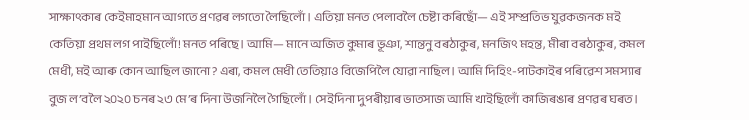সাক্ষাৎকাৰ কেইমাহমান আগতে প্ৰণৱৰ লগতো লৈছিলোঁ। এতিয়া মনত পেলাবলৈ চেষ্টা কৰিছোঁ— এই সম্প্ৰতিভ যুৱকজনক মই কেতিয়া প্ৰথম লগ পাইছিলোঁ! মনত পৰিছে। আমি— মানে অজিত কুমাৰ ভূঞা, শান্তনু বৰঠাকুৰ, মনজিৎ মহন্ত, মীৰা বৰঠাকুৰ, কমল মেধী, মই আৰু কোন আছিল জানো? এৰা, কমল মেধী তেতিয়াও বিজেপিলৈ যোৱা নাছিল। আমি দিহিং-পাটকাইৰ পৰিৱেশ সমস্যাৰ বুজ ল’বলৈ ২০২০ চনৰ ২৩ মে’ৰ দিনা উজনিলৈ গৈছিলোঁ। সেইদিনা দুপৰীয়াৰ ভাতসাজ আমি খাইছিলোঁ কাজিৰঙাৰ প্ৰণৱৰ ঘৰত।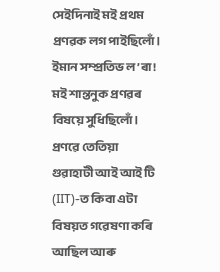সেইদিনাই মই প্ৰথম প্ৰণৱক লগ পাইছিলোঁ। ইমান সম্প্ৰতিভ ল’ৰা! মই শান্তনুক প্ৰণৱৰ বিষয়ে সুধিছিলোঁ। প্ৰণৱে তেতিয়া গুৱাহাটী আই আই টি (IIT)-ত কিবা এটা বিষয়ত গৱেষণা কৰি আছিল আৰু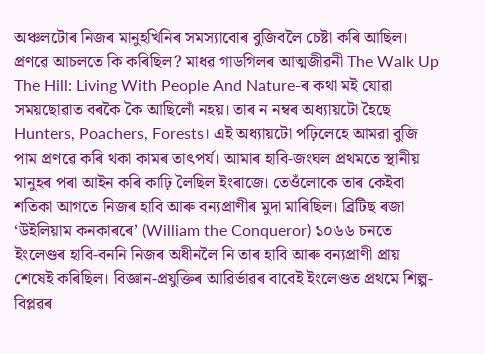অঞ্চলটোৰ নিজৰ মানুহখিনিৰ সমস্যাবোৰ বুজিবলৈ চেষ্টা কৰি আছিল।
প্ৰণৱে আচলতে কি কৰিছিল? মাধৱ গাডগিলৰ আত্মজীৱনী The Walk Up The Hill: Living With People And Nature-ৰ কথা মই যোৱা সময়ছোৱাত বৰকৈ কৈ আছিলোঁ নহয়। তাৰ ন নম্বৰ অধ্যায়টো হৈছে Hunters, Poachers, Forests। এই অধ্যায়টো পঢ়িলেহে আমরা বুজি পাম প্ৰণৱে কৰি থকা কামৰ তাৎপৰ্য। আমাৰ হাবি-জংঘল প্ৰথমতে স্থানীয় মানুহৰ পৰা আইন কৰি কাঢ়ি লৈছিল ইংৰাজে। তেওঁলোকে তাৰ কেইবা শতিকা আগতে নিজৰ হাবি আৰু বন্যপ্ৰাণীৰ মুদা মাৰিছিল। ব্ৰিটিছ ৰজা ‘উইলিয়াম কনকাৰৰে’ (William the Conqueror) ১০৬৬ চনতে ইংলেণ্ডৰ হাবি-বননি নিজৰ অধীনলৈ নি তাৰ হাবি আৰু বন্যপ্ৰাণী প্ৰায় শেষেই কৰিছিল। বিজ্ঞান-প্ৰযুক্তিৰ আৱিৰ্ভাৱৰ বাবেই ইংলেণ্ডত প্ৰথমে শিল্প-বিপ্লৱৰ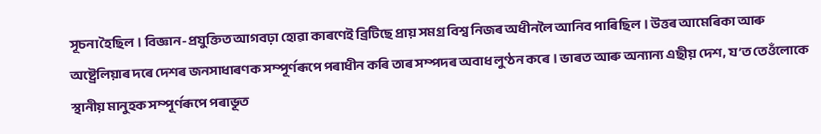সূচনা হৈছিল। বিজ্ঞান-প্ৰযুক্তিত আগবঢ়া হোৱা কাৰণেই ব্ৰিটিছে প্ৰায় সমগ্ৰ বিশ্ব নিজৰ অধীনলৈ আনিব পাৰিছিল। উত্তৰ আমেৰিকা আৰু অষ্ট্ৰেলিয়াৰ দৰে দেশৰ জনসাধাৰণক সম্পূৰ্ণৰূপে পৰাধীন কৰি তাৰ সম্পদৰ অবাধ লুণ্ঠন কৰে। ভাৰত আৰু অন্যান্য এছীয় দেশ, য’ত তেওঁলোকে স্থানীয় মানুহক সম্পূৰ্ণৰূপে পৰাভূত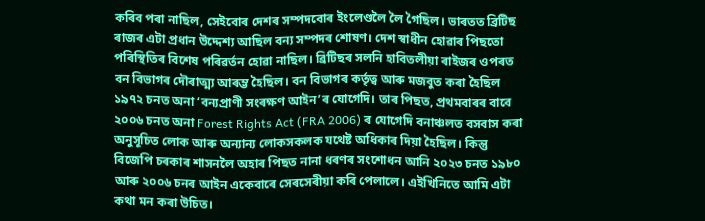কৰিব পৰা নাছিল, সেইবোৰ দেশৰ সম্পদবোৰ ইংলেণ্ডলৈ লৈ গৈছিল। ভাৰতত ব্ৰিটিছ ৰাজৰ এটা প্ৰধান উদ্দেশ্য আছিল বন্য সম্পদৰ শোষণ। দেশ স্বাধীন হোৱাৰ পিছতো পৰিস্থিতিৰ বিশেষ পৰিৱৰ্তন হোৱা নাছিল। ব্ৰিটিছৰ সলনি হাবিতলীয়া ৰাইজৰ ওপৰত বন বিভাগৰ দৌৰাত্ম্য আৰম্ভ হৈছিল। বন বিভাগৰ কৰ্তৃত্ব আৰু মজবুত কৰা হৈছিল ১৯৭২ চনত অনা ‘বন্যপ্ৰাণী সংৰক্ষণ আইন’ৰ যোগেদি। তাৰ পিছত, প্ৰথমবাৰৰ বাবে ২০০৬ চনত অনা Forest Rights Act (FRA 2006) ৰ যোগেদি বনাঞ্চলত বসবাস কৰা অনুসূচিত লোক আৰু অন্যান্য লোকসকলক যথেষ্ট অধিকাৰ দিয়া হৈছিল। কিন্তু বিজেপি চৰকাৰ শাসনলৈ অহাৰ পিছত নানা ধৰণৰ সংশোধন আনি ২০২৩ চনত ১৯৮০ আৰু ২০০৬ চনৰ আইন একেবাৰে সেৰসেৰীয়া কৰি পেলালে। এইখিনিতে আমি এটা কথা মন কৰা উচিত।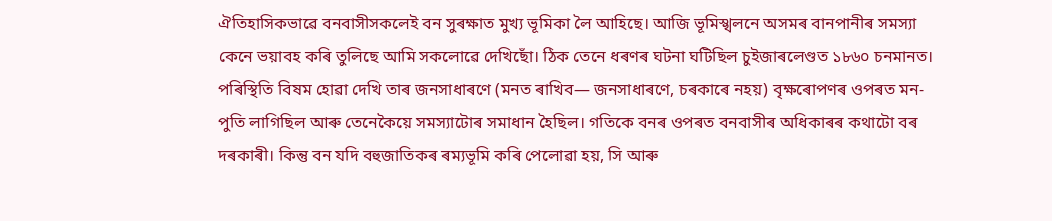ঐতিহাসিকভাৱে বনবাসীসকলেই বন সুৰক্ষাত মুখ্য ভূমিকা লৈ আহিছে। আজি ভূমিস্খলনে অসমৰ বানপানীৰ সমস্যা কেনে ভয়াবহ কৰি তুলিছে আমি সকলোৱে দেখিছোঁ। ঠিক তেনে ধৰণৰ ঘটনা ঘটিছিল চুইজাৰলেণ্ডত ১৮৬০ চনমানত। পৰিস্থিতি বিষম হোৱা দেখি তাৰ জনসাধাৰণে (মনত ৰাখিব— জনসাধাৰণে, চৰকাৰে নহয়) বৃক্ষৰোপণৰ ওপৰত মন-পুতি লাগিছিল আৰু তেনেকৈয়ে সমস্যাটোৰ সমাধান হৈছিল। গতিকে বনৰ ওপৰত বনবাসীৰ অধিকাৰৰ কথাটো বৰ দৰকাৰী। কিন্তু বন যদি বহুজাতিকৰ ৰম্যভূমি কৰি পেলোৱা হয়, সি আৰু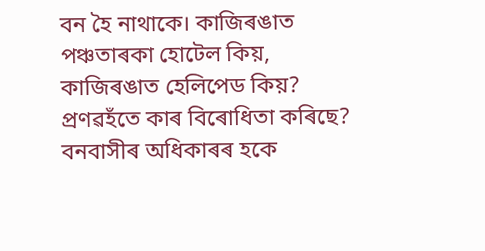বন হৈ নাথাকে। কাজিৰঙাত পঞ্চতাৰকা হোটেল কিয়, কাজিৰঙাত হেলিপেড কিয়? প্ৰণৱহঁতে কাৰ বিৰোধিতা কৰিছে? বনবাসীৰ অধিকাৰৰ হকে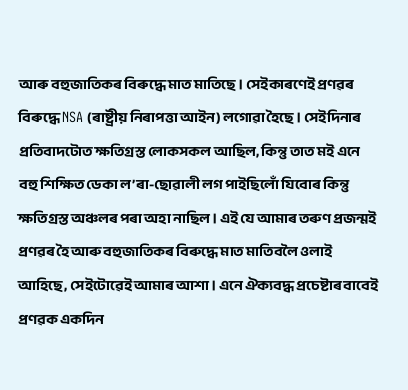আৰু বহুজাতিকৰ বিৰুদ্ধে মাত মাতিছে। সেইকাৰণেই প্ৰণৱৰ বিৰুদ্ধে NSA (ৰাষ্ট্ৰীয় নিৰাপত্তা আইন) লগোৱা হৈছে। সেইদিনাৰ প্ৰতিবাদটোত ক্ষতিগ্ৰস্ত লোকসকল আছিল, কিন্তু তাত মই এনে বহু শিক্ষিত ডেকা ল’ৰা-ছোৱালী লগ পাইছিলোঁ যিবোৰ কিন্তু ক্ষতিগ্ৰস্ত অঞ্চলৰ পৰা অহা নাছিল। এই যে আমাৰ তৰুণ প্ৰজন্মই প্ৰণৱৰ হৈ আৰু বহুজাতিকৰ বিৰুদ্ধে মাত মাতিবলৈ ওলাই আহিছে, সেইটোৱেই আমাৰ আশা। এনে ঐক্যবদ্ধ প্ৰচেষ্টাৰ বাবেই প্ৰণৱক একদিন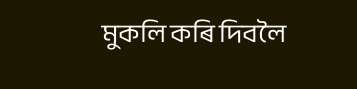মুকলি কৰি দিবলৈ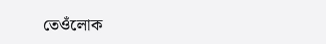তেওঁলোক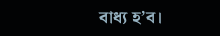বাধ্য হ’ব।